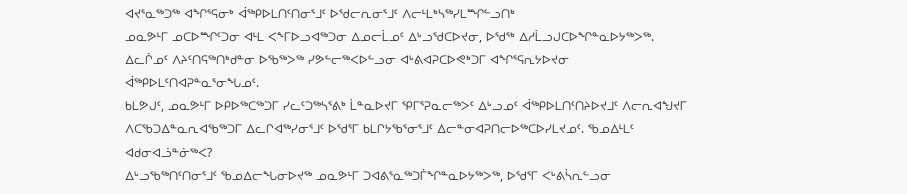ᐊᔪᕐᓇᖅᑐᖅ ᐊᖏᕐᕋᓂᒃ ᐋᖅᑭᐅᒪᑎᑦᑎᓂᕐᒧᑦ ᐅᖁᓕᕆᓂᕐᒧᑦ ᐱᓕᒻᒪᒃᓴᖅᓯᒪᙱᓪᓗᑎᒃ
ᓄᓇᕗᒻᒥ ᓄᑕᐅᙱᑦᑐᓂ ᐊᒻᒪ ᐸᖕᒥᐅᓗᐊᖅᑐᓂ ᐃᓄᓕᒫᓄᑦ ᐃᒡᓗᖁᑕᐅᔪᓂ, ᐅᖁᕐᒃ ᐃᓱᒫᓗᒍᑕᐅᖏᓐᓇᐅᔭᖅᐳᖅ. ᐃᓚᒌᓄᑦ ᐱᔨᑦᑎᕋᖅᑎᒃᑯᓐᓂ ᐅᖃᖅᐳᖅ ᓯᕗᓪᓕᖅᐸᐅᓪᓗᓂ ᐊᒡᕕᐊᕈᑕᐅᕙᒃᑐᒥ ᐊᖏᕐᕋᕆᔭᐅᔪᓂ ᐋᖅᑭᐅᒪᑦᑎᐊᕈᓐᓇᕐᓂᖓᓄᑦ.
ᑲᒪᕗᒍᑦ, ᓄᓇᕗᒻᒥ ᐅᑭᐅᖅᑕᖅᑐᒥ ᓯᓚᑦᑐᖅᓴᕐᕕᒃ ᒫᓐᓇᐅᔪᒥ ᕿᒥᕐᕈᓇᓕᖅᐳᑦ ᐃᒡᓗᓄᑦ ᐋᖅᑭᐅᒪᑎᑦᑎᔨᐅᔪᒧᑦ ᐱᓕᕆᐊᖑᔪᒥ ᐱᑕᖃᑐᐃᓐᓇᕆᐊᖃᖅᑐᒥ ᐃᓚᒋᐊᖅᓯᓂᕐᒧᑦ ᐅᖁᕐᒥ ᑲᒪᒋᔭᖃᕐᓂᕐᒧᑦ ᐃᓕᓐᓂᐊᕈᑎᓕᐅᖅᑕᐅᓯᒪᔪᓄᑦ. ᖃᓄᐃᒻᒪᑦ ᐊᑯᓂᐊᓘᓐᓃᖅᐸ?
ᐃᒡᓗᖃᖅᑎᑦᑎᓂᕐᒧᑦ ᖃᓄᐃᓕᖓᓂᐅᔪᖅ ᓄᓇᕗᒻᒥ ᑐᐊᕕᕐᓇᖅᑐᒦᖏᓐᓇᐅᔭᖅᐳᖅ, ᐅᖁᕐᒥ ᐸᒡᕕᓵᕆᓪᓗᓂ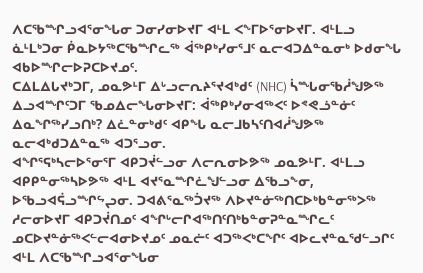ᐱᑕᖃᙱᓗᐊᕐᓂᖓᓂ ᑐᓂᓯᓂᐅᔪᒥ ᐊᒻᒪ ᐸᖕᒥᐅᕐᓂᐅᔪᒥ. ᐊᒻᒪᓗ ᓈᒻᒪᒃᑐᓂ ᑮᓇᐅᔭᖅᑕᖃᙱᓚᖅ ᐋᖅᑭᒃᓯᓂᕐᒧᑦ ᓇᓕᐊᑐᐃᓐᓇᓂᒃ ᐅᑯᓂᖓ ᐊᑲᐅᙱᓕᐅᕈᑕᐅᔪᓄᑦ.
ᑕᐃᒪᐃᒐᔪᒃᑐᒥ, ᓄᓇᕗᒻᒥ ᐃᒡᓗᓕᕆᔨᕐᔪᐊᒃᑯᑦ (NHC) ᓵᙵᓂᖃᓲᖑᕗᖅ ᐃᓗᐊᙱᑦᑐᒥ ᖃᓄᐃᓕᖓᓂᐅᔪᒥ: ᐋᖅᑭᒃᓯᓂᐊᖅᐸᑦ ᐅᕝᕙᓘᓐᓃᑦ ᐃᓇᖏᖅᓯᓗᑎᒃ? ᐃᓛᓐᓂᒃᑯᑦ ᐊᑭᖓ ᓇᓕᒧᑲᓴᑦᑎᐊᓲᖑᕗᖅ ᓇᓕᐊᒃᑯᑐᐃᓐᓇᖅ ᐊᑐᕐᓗᓂ.
ᐊᖏᕐᕋᒃᓴᓕᐅᕐᓂᕐᒥ ᐊᑭᑐᔫᓪᓗᓂ ᐱᓕᕆᓂᐅᕗᖅ ᓄᓇᕗᒻᒥ. ᐊᒻᒪᓗ ᐊᑭᑭᓐᓂᖅᓴᐅᕗᖅ ᐊᒻᒪ ᐊᔪᕐᓇᙱᓛᖑᓪᓗᓂ ᐃᖃᓗᖕᓂ, ᐅᖃᓗᐊᕌᓗᙱᖦᖢᓂ. ᑐᐊᕕᕐᓇᖅᑑᔪᖅ ᐱᐅᔪᓐᓃᖅᑎᑕᐅᒃᑲᓐᓂᖅᐳᖅ ᓱᓕᓂᐅᔪᒥ ᐊᑭᑐᔫᑎᓄᑦ ᐊᖏᒡᓕᒋᐊᖅᑎᑦᑎᒃᑲᓐᓂᕈᓐᓇᙱᓚᑦ ᓄᑕᐅᔪᓐᓃᖅᐸᓪᓕᐊᓂᐅᔪᓄᑦ ᓄᓇᓖᑦ ᐊᑐᖅᐸᒃᑕᖏᑦ ᐊᐅᓚᔪᓐᓇᖁᓪᓗᒋᑦ ᐊᒻᒪ ᐱᑕᖃᙱᓗᐊᕐᓂᖓᓂ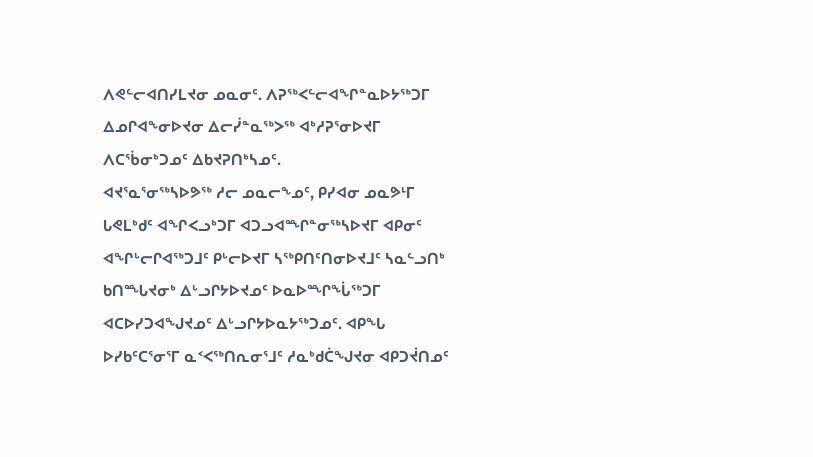ᐱᕙᓪᓕᐊᑎᓯᒪᔪᓂ ᓄᓇᓂᑦ. ᐱᕈᖅᐸᓪᓕᐊᖏᓐᓇᐅᔭᖅᑐᒥ ᐃᓄᒋᐊᖕᓂᐅᔪᓂ ᐃᓕᓰᓐᓇᖅᐳᖅ ᐊᒃᓱᕈᕐᓂᐅᔪᒥ ᐱᑕᖄᓂᒃᑐᓄᑦ ᐃᑲᔪᕈᑎᒃᓴᓄᑦ.
ᐊᔪᕐᓇᕐᓂᖅᓴᐅᕗᖅ ᓱᓕ ᓄᓇᓕᖕᓄᑦ, ᑭᓯᐊᓂ ᓄᓇᕗᒻᒥ ᒐᕙᒪᒃᑯᑦ ᐊᖏᐸᓗᒃᑐᒥ ᐊᑐᓗᐊᙱᓐᓂᖅᓴᐅᔪᒥ ᐊᑭᓂᑦ ᐊᖏᒡᓕᒋᐊᖅᑐᒧᑦ ᑭᒡᓕᐅᔪᒥ ᓴᖅᑭᑎᑦᑎᓂᐅᔪᒧᑦ ᓴᓇᓪᓗᑎᒃ ᑲᑎᙵᔪᓂᒃ ᐃᒡᓗᒋᔭᐅᔪᓄᑦ ᐅᓇᐅᙱᖔᖅᑐᒥ ᐊᑕᐅᓯᑐᐊᖑᔪᓄᑦ ᐃᒡᓗᒋᔭᐅᓇᔭᖅᑐᓄᑦ. ᐊᑭᖓ ᐅᓯᑲᑦᑕᕐᓂᕐᒥ ᓇᑉᐸᖅᑎᕆᓂᕐᒧᑦ ᓱᓇᒃᑯᑖᖑᔪᓂ ᐊᑭᑐᔫᑎᓄᑦ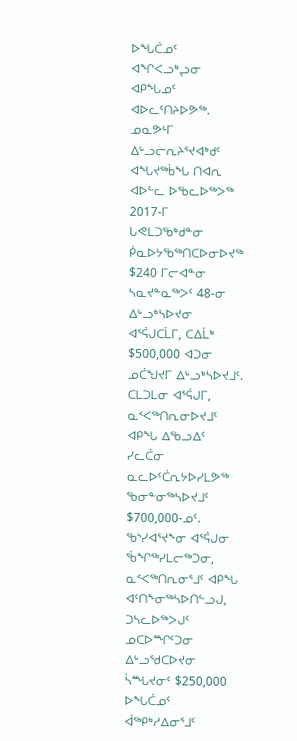ᐅᖓᑖᓄᑦ ᐊᖏᐸᓗᒃᖢᓂ ᐊᑭᖓᓄᑦ ᐊᐅᓚᑦᑎᔨᐅᕗᖅ.
ᓄᓇᕗᒻᒥ ᐃᒡᓗᓕᕆᔨᕐᔪᐊᒃᑯᑦ ᐊᖓᔪᖅᑳᖓ ᑎᐊᕆ ᐊᐅᓪᓚ ᐅᖃᓚᐅᖅᐳᖅ 2017-ᒥ ᒐᕙᒪᑐᖃᒃᑯᓐᓂ ᑮᓇᐅᔭᖃᖅᑎᑕᐅᓂᐅᔪᖅ $240 ᒥᓕᐊᓐᓂ ᓴᓇᔪᓐᓇᖅᐳᑦ 48-ᓂ ᐃᒡᓗᒃᓴᐅᔪᓂ ᐊᕐᕌᒍᑕᒫᒥ, ᑕᐃᒫᒃ $500,000 ᐊᑐᓂ ᓄᑖᖑᔪᒥ ᐃᒡᓗᒃᓴᐅᔪᒧᑦ. ᑕᒪᑐᒪᓂ ᐊᕐᕌᒍᒥ, ᓇᑉᐸᖅᑎᕆᓂᐅᔪᒧᑦ ᐊᑭᖓ ᐃᖃᓗᐃᑦ ᓯᓚᑖᓂ ᓇᓚᐅᑦᑖᕆᔭᐅᓯᒪᕗᖅ ᖃᓂᓐᓂᖅᓴᐅᔪᒧᑦ $700,000-ᓄᑦ. ᖃᔅᓯᐊᕐᔪᖕᓂ ᐊᕐᕌᒍᓂ ᖄᖏᖅᓯᒪᓕᖅᑐᓂ, ᓇᑉᐸᖅᑎᕆᓂᕐᒧᑦ ᐊᑭᖓ ᐊᑦᑎᖕᓂᖅᓴᐅᑎᓪᓗᒍ, ᑐᓴᓚᐅᖅᐳᒍᑦ ᓄᑕᐅᙱᑦᑐᓂ ᐃᒡᓗᖁᑕᐅᔪᓂ ᓵᙵᔪᓂᑦ $250,000 ᐅᖓᑖᓄᑦ ᐋᖅᑭᒃᓱᐃᓂᕐᒧᑦ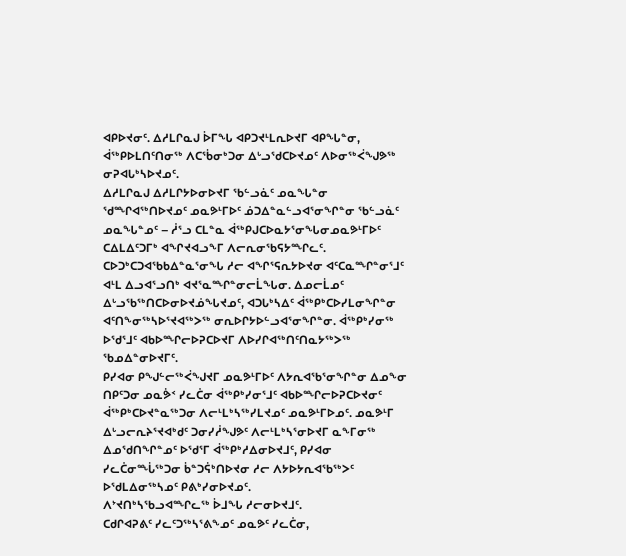ᐊᑭᐅᔪᓂᑦ. ᐃᓱᒪᒋᓇᒍ ᐆᒥᖓ ᐊᑭᑐᔪᒻᒪᕆᐅᔪᒥ ᐊᑭᖓᓐᓂ, ᐋᖅᑭᐅᒪᑎᑦᑎᓂᖅ ᐱᑕᖄᓂᒃᑐᓂ ᐃᒡᓗᖁᑕᐅᔪᓄᑦ ᐱᐅᓂᖅᐹᖑᕗᖅ ᓂᕈᐊᒐᒃᓴᐅᔪᓄᑦ.
ᐃᓱᒪᒋᓇᒍ ᐃᓱᒪᒋᔭᐅᓂᐅᔪᒥ ᖃᓪᓗᓈᑦ ᓄᓇᖓᓐᓂ ᖁᙱᐊᖅᑎᐅᔪᓄᑦ ᓄᓇᕗᒻᒥᐅᑦ ᓅᑐᐃᓐᓇᓪᓗᐊᕐᓂᖏᓐᓂ ᖃᓪᓗᓈᑦ ᓄᓇᖓᓐᓄᑦ – ᓲᕐᓗ ᑕᒪᓐᓇ ᐋᖅᑭᒍᑕᐅᓇᔭᕐᓂᖓᓂᓄᓇᕗᒻᒥᐅᑦ ᑕᐃᒪᐃᑦᑐᒥᒃ ᐊᖏᔪᐊᓗᖕᒥ ᐱᓕᕆᓂᖃᕋᔭᙱᓚᑦ. ᑕᐅᑐᒃᑕᑐᐊᖃᑲᐃᓐᓇᕐᓂᖓ ᓱᓕ ᐊᖏᕐᕋᕆᔭᐅᔪᓂ ᐊᑦᑕᓇᙱᓐᓂᕐᒧᑦ ᐊᒻᒪ ᐃᓗᐊᕐᓗᑎᒃ ᐊᔪᕐᓇᙱᓐᓂᓕᒫᖓᓂ. ᐃᓄᓕᒫᓄᑦ ᐃᒡᓗᖃᖅᑎᑕᐅᓂᐅᔪᓅᖓᔪᓄᑦ, ᐊᑐᒐᒃᓴᐃᑦ ᐋᖅᑭᒃᑕᐅᓯᒪᓂᖏᓐᓂ ᐊᑦᑎᖕᓂᖅᓴᐅᕐᔪᐊᖅᐳᖅ ᓂᕆᐅᒋᔭᐅᓪᓗᐊᕐᓂᖏᓐᓂ. ᐋᖅᑭᒃᓯᓂᖅ ᐅᖁᕐᒧᑦ ᐊᑲᐅᙱᓕᐅᕈᑕᐅᔪᒥ ᐱᐅᓯᒋᐊᖅᑎᑦᑎᓇᔭᖅᐳᖅ ᖃᓄᐃᓐᓂᐅᔪᒥᑦ.
ᑭᓯᐊᓂ ᑭᖑᓪᓕᖅᐹᖑᔪᒥ ᓄᓇᕗᒻᒥᐅᑦ ᐱᔭᕆᐊᖃᕐᓂᖏᓐᓂ ᐃᓄᖕᓂ ᑎᑭᑦᑐᓂ ᓄᓇᕘᑉ ᓯᓚᑖᓂ ᐋᖅᑭᒃᓯᓂᕐᒧᑦ ᐊᑲᐅᙱᓕᐅᕈᑕᐅᔪᓂᑦ ᐋᖅᑭᒃᑕᐅᔪᓐᓇᖅᑐᓂ ᐱᓕᒻᒪᒃᓴᖅᓯᒪᔪᓄᑦ ᓄᓇᕗᒻᒥᐅᓄᑦ. ᓄᓇᕗᒻᒥ ᐃᒡᓗᓕᕆᔨᕐᔪᐊᒃᑯᑦ ᑐᓂᓯᓲᖑᕗᑦ ᐱᓕᒻᒪᒃᓴᕐᓂᐅᔪᒥ ᓇᖕᒥᓂᖅ ᐃᓄᖁᑎᖏᓐᓄᑦ ᐅᖁᕐᒥ ᐋᖅᑭᒃᓱᐃᓂᐅᔪᒧᑦ, ᑭᓯᐊᓂ ᓯᓚᑖᓂᙶᖅᑐᓂ ᑳᓐᑐᕌᒃᑎᐅᔪᓂ ᓱᓕ ᐱᔭᐅᔭᕆᐊᖃᖅᐳᑦ ᐅᖁᒪᐃᓂᖅᓴᓄᑦ ᑭᕕᒃᓯᓂᐅᔪᓄᑦ.
ᐱᔾᔪᑎᒃᓴᖃᓗᐊᙱᓚᖅ ᐆᒧᖓ ᓱᓕᓂᐅᔪᒧᑦ.
ᑕᑯᒋᐊᕈᕕᑦ ᓯᓚᑦᑐᖅᓴᕐᕕᖕᓄᑦ ᓄᓇᕗᑦ ᓯᓚᑖᓂ,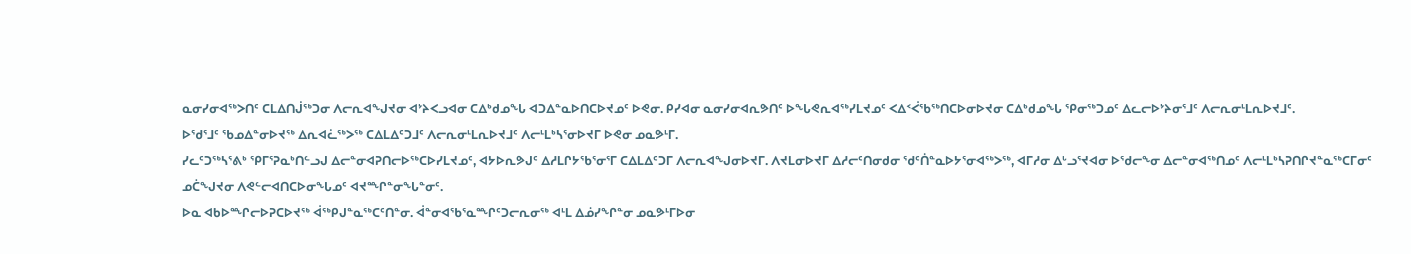ᓇᓂᓯᓂᐊᖅᐳᑎᑦ ᑕᒪᐃᑎᒎᖅᑐᓂ ᐱᓕᕆᐊᖑᔪᓂ ᐊᔾᔨᐸᓗᐊᓂ ᑕᐃᒃᑯᓄᖓ ᐊᑐᐃᓐᓇᐅᑎᑕᐅᔪᓄᑦ ᐅᕙᓂ. ᑭᓯᐊᓂ ᓇᓂᓯᓂᐊᕆᕗᑎᑦ ᐅᖓᕙᕆᐊᖅᓯᒪᔪᓄᑦ ᐸᐃᑉᐹᖃᖅᑎᑕᐅᓂᐅᔪᓂ ᑕᐃᒃᑯᓄᖓ ᕿᓂᖅᑐᓄᑦ ᐃᓚᓕᐅᔾᔨᓂᕐᒧᑦ ᐱᓕᕆᓂᒻᒪᕆᐅᔪᒧᑦ.
ᐅᖁᕐᒧᑦ ᖃᓄᐃᓐᓂᐅᔪᖅ ᐃᕆᐊᓛᖅᐳᖅ ᑕᐃᒪᐃᑦᑐᒧᑦ ᐱᓕᕆᓂᒻᒪᕆᐅᔪᒧᑦ ᐱᓕᒻᒪᒃᓴᕐᓂᐅᔪᒥ ᐅᕙᓂ ᓄᓇᕗᒻᒥ.
ᓯᓚᑦᑐᖅᓴᕐᕕᒃ ᕿᒥᕐᕈᓇᒃᑎᓪᓗᒍ ᐃᓕᓐᓂᐊᕈᑎᓕᐅᖅᑕᐅᓯᒪᔪᓄᑦ, ᐊᔭᐅᕆᕗᒍᑦ ᐃᓱᒪᒋᔭᖃᕐᓂᕐᒥ ᑕᐃᒪᐃᑦᑐᒥ ᐱᓕᕆᐊᖑᓂᐅᔪᒥ. ᐱᔪᒪᓂᐅᔪᒥ ᐃᓱᓕᑦᑎᓂᑯᓂ ᖁᑦᑏᓐᓇᐅᔭᕐᓂᐊᖅᐳᖅ, ᐊᒥᓱᓂ ᐃᒡᓗᕐᔪᐊᓂ ᐅᖁᓕᖕᓂ ᐃᓕᓐᓂᐊᖅᑎᓄᑦ ᐱᓕᒻᒪᒃᓴᕈᑎᒋᔪᓐᓇᖅᑕᒥᓂᑦ ᓄᑖᖑᔪᓂ ᐱᕙᓪᓕᐊᑎᑕᐅᓂᖓᓄᑦ ᐊᔪᙱᓐᓂᖓᓐᓂᑦ.
ᐅᓇ ᐊᑲᐅᙱᓕᐅᕈᑕᐅᔪᖅ ᐋᖅᑭᒍᓐᓇᖅᑕᑦᑎᓐᓂ. ᐋᓐᓂᐊᖃᕐᓇᙱᑦᑐᓕᕆᓂᖅ ᐊᒻᒪ ᐃᓅᓯᖏᓐᓂ ᓄᓇᕗᒻᒥᐅᓂ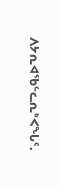ᐱᔭᕆᐊᖃᓪᓚᕆᒃᐸᖓᑦ.